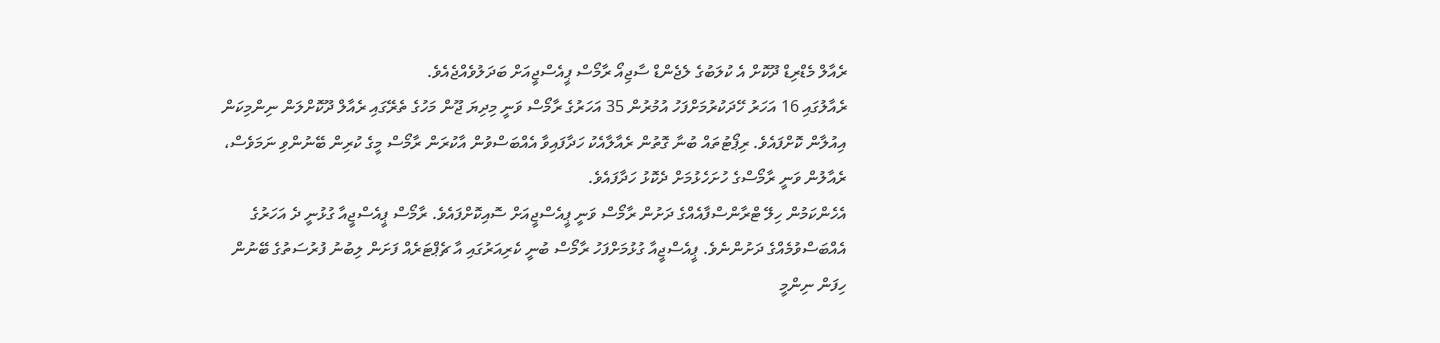ރެއާލް މެޑްރިޑް ދޫކޮށް އެ ކުލަބުގެ ލެޖެންޑް ސާޖިއޯ ރާމޯސް ޕީއެސްޖީއަށް ބަދަލުވެއްޖެއެވެ.
ރެއާލުގައި 16 އަހަރު ހޭދަކުރުމަށްފަހު އުމުރުން 35 އަހަރުގެ ރާމޯސް ވަނީ މިދިޔަ ޖޫން މަހުގެ ތެރޭގައި ރެއާލް ދޫކޮށްލަން ނިންމިކަން އިއުލާން ކޮށްފައެވެ. ރިޕޯޓުތައް ބުނާ ގޮތުން ރެއާލާއެކު ހަދާފައިވާ އެއްބަސްވުން އާކުރަން ރާމޯސް މީގެ ކުރިން ބޭނުންވި ނަމަވެސް، ރެއާލުން ވަނީ ރާމޯސްގެ ހުށަހެޅުމަށް ދެކޮޅު ހަދާފައެވެ.
އެހެންކަމުން ހިލޭ ޓްރާންސްފާއެއްގެ ދަށުން ރާމޯސް ވަނީ ޕީއެސްޖީއަށް ސޮއިކޮށްފައެވެ. ރާމޯސް ޕީއެސްޖީއާ ގުޅުނީ ދެ އަހަރުގެ އެއްބަސްވުމެއްގެ ދަށުންނެވެ. ޕީއެސްޖީއާ ގުޅުމަށްފަހު ރާމޯސް ބުނީ ކެރިއަރުގައި އާ ޗެޕްޓަރެއް ފަށަން ލިބުނު ފުރުސަތުގެ ބޭނުން ހިފަން ނިންމީ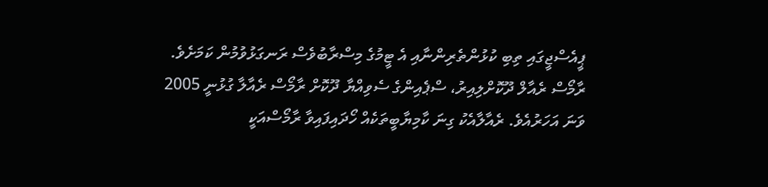ޕީއެސްޖީގައި ތިބި ކުޅުންތެރިންނާއި އެ ޓީމުގެ މިސްރާބުވެސް ރަނގަޅުވުމުން ކަމަށެވެ.
ރާމޯސް ރެއާލް ދޫކޮށްލިއިރު، ސްޕެއިންގެ ސެވިއްޔާ ދޫކޮށް ރާމޯސް ރެއާލާ ގުޅުނީ 2005 ވަނަ އަހަރުއެވެ. ރެއާލާއެކު ގިނަ ކާމިޔާބީތަކެއް ހޯދައިފައިވާ ރާމޯސްއަކީ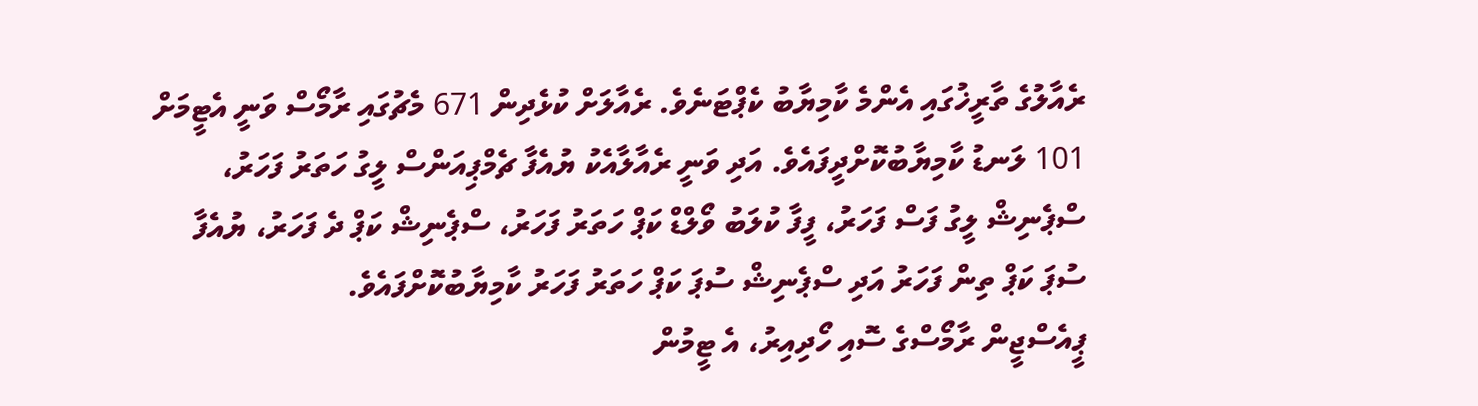ރެއާލުގެ ތާރީޚުގައި އެންމެ ކާމިޔާބު ކެޕްޓަނެވެ. ރެއާލަށް ކުޅެދިން 671 މެޗުގައި ރާމޯސް ވަނީ އެޓީމަށް 101 ލަނޑު ކާމިޔާބުކޮށްދީފައެވެ. އަދި ވަނީ ރެއާލާއެކު ޔުއެފާ ޗެމްޕިއަންސް ލީގު ހަތަރު ފަހަރު، ސްޕެނިޝް ލީގު ފަސް ފަހަރު، ފީފާ ކުލަބު ވޯލްޑް ކަޕް ހަތަރު ފަހަރު، ސްޕެނިޝް ކަޕް ދެ ފަހަރު، ޔުއެފާ ސުޕަ ކަޕް ތިން ފަހަރު އަދި ސްޕެނިޝް ސުޕަ ކަޕް ހަތަރު ފަހަރު ކާމިޔާބުކޮށްފައެވެ.
ޕީއެސްޖީން ރާމޯސްގެ ސޮއި ހޯދިއިރު، އެ ޓީމުން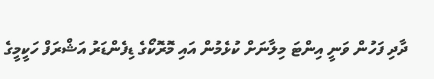ދާދި ފަހުން ވަނީ އިންޓަ މިލާނަށް ކުޅެމުން އައި މޮރޮކޯގެ ޑިފެންޑަރު އަޝްރަފް ހަކީމީގެ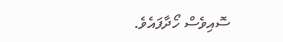ސޮއިވެސް ހޯދާފައެވެ.